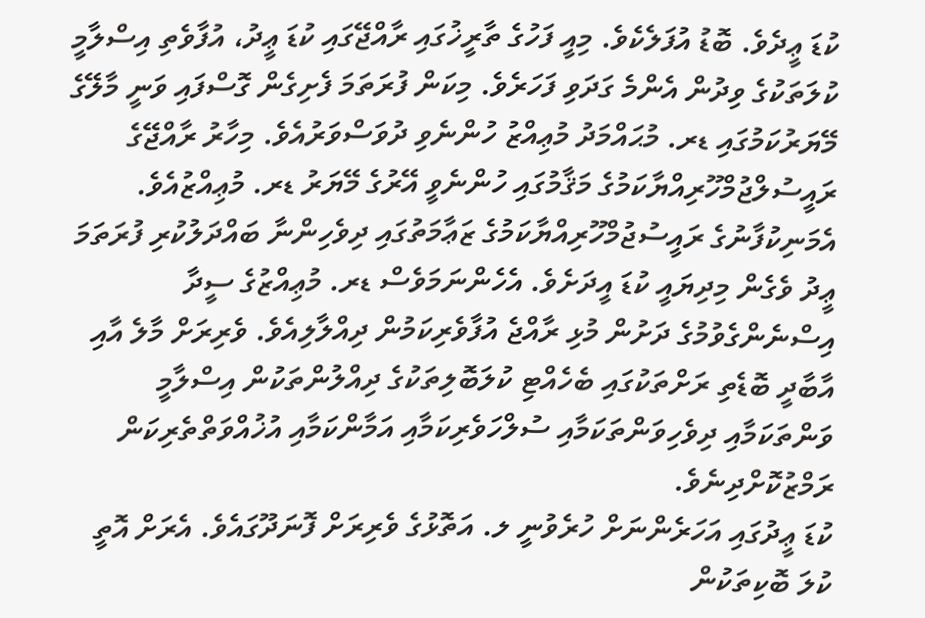ކުޑަ ޢީދެވެ. ބޮޑު އުފަލެކެވެ. މިއީ ފަހުގެ ތާރީޚުގައި ރާއްޖޭގައި ކުޑަ ޢީދު، އުފާވެތި އިސްލާމީ ކުލަތަކުގެ ވިދުން އެންމެ ގަދަވި ފަހަރެވެ. މިކަން ފުރަތަމަ ފެށިގެން ގޮސްފައި ވަނީ މާލޭގެ މޭޔަރުކަމުގައި ޑރ. މުޙައްމަދު މުޢިއްޒު ހުންނެވި ދުވަސްވަރުއެވެ. މިހާރު ރާއްޖޭގެ ރައީސުލްޖުމްހޫރިއްޔާކަމުގެ މަޤާމުގައި ހުންނެވީ އޭރުގެ މޭޔަރު ޑރ. މުޢިއްޒުއެވެ. އެމަނިކުފާނުގެ ރައީސުޖުމްހޫރިއްޔާކަމުގެ ޒަޢާމަތުގައި ދިވެހިންނާ ބައްދަލުކުރި ފުރަތަމަ ޢީދު ވެގެން މިދިޔައީ ކުޑަ އީދަށެވެ. އެހެންނަމަވެސް ޑރ. މުޢިއްޒުގެ ސީދާ އިސްނެންގެވުމުގެ ދަށުން މުޅި ރާއްޖެ އުފާވެރިކަމުން ދިއްލާލިއެވެ. ވެރިރަށް މާލެ އާއި އާބާދީ ބޮޑެތި ރަށްތަކުގައި ބެހެއްޓި ކުލަބޮލިތަކުގެ ދިއްލުންތަކުން އިސްލާމީ ވަންތަކަމާއި ދިވެހިވަންތަކަމާއި ސުލްހަވެރިކަމާއި އަމާންކަމާއި އުޚުއްވަތްތެރިކަން ރަމްޒުކޮށްދިނެވެ.
ކުޑަ ޢީދުގައި އަހަރެންނަށް ހުރެވުނީ ލ. އަތޮޅުގެ ވެރިރަށް ފޮނަދޫގައެވެ. އެރަށް އޮތީ ކުލަ ބޮކިތަކުން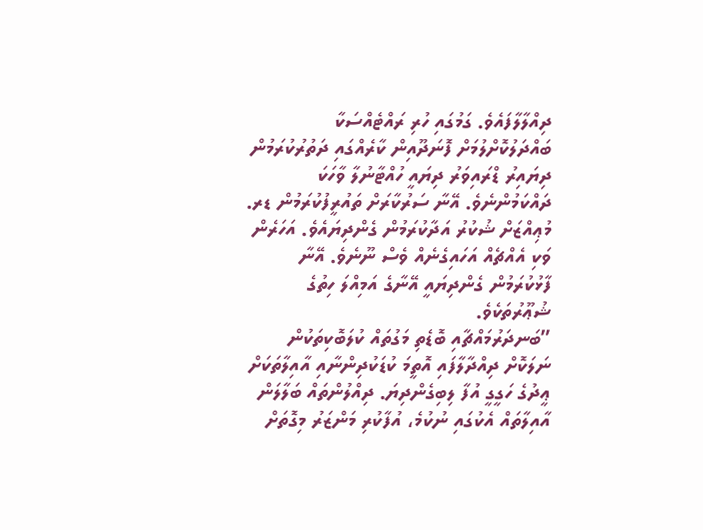ދިއްލާލާފައެވެ. ގަމުގައި ހުރި ރައްޓެއްސަކާ ބައްދަލުކޮށްލުމަށް ފޮނަދޫއިން ކާރެއްގައި ދަތުރުކުރަމުން ދިޔައިރު ޑްރައިވަރު ދިޔައީ ހުއްޓާނުލާ ވާހަކަ ދައްކަމުންނެވެ. އޭނާ ސަރުކާރަށް ތައުރީފުކުރަމުން ޑރ. މުޢިއްޒަށް ޝުކުރު އަދާކުރަމުން ގެންދިޔައެވެ. އަހަރެން ވަކި އެއްޗެއް އަހައިގެނެއް ވެސް ނޫނެވެ. އޭނާ ފާޅުކުރަމުން ގެންދިޔައީ އޭނާގެ އަމިއްލަ ހިތުގެ ޝުޢޫރުތަކެވެ.
”ބަނދަރުމައްޗާއި ބޮޑެތި މަގުތައް ކުލަބޮކިތަކުން ނަލަކޮށް ދިއްދާލާފައި އޮތީމަ ކުޑަކުދިންނާއި އާއިލާތަކަށް ޢީދުގެ ހަގީގީ އުފާ ލިބިގެންދިޔަ. ދިއްލުންތައް ބަލާލަން އާއިލާތައް އެކުގައި ނުކުމެ، އުފާކުރި މަންޒަރު މިގޮތަށް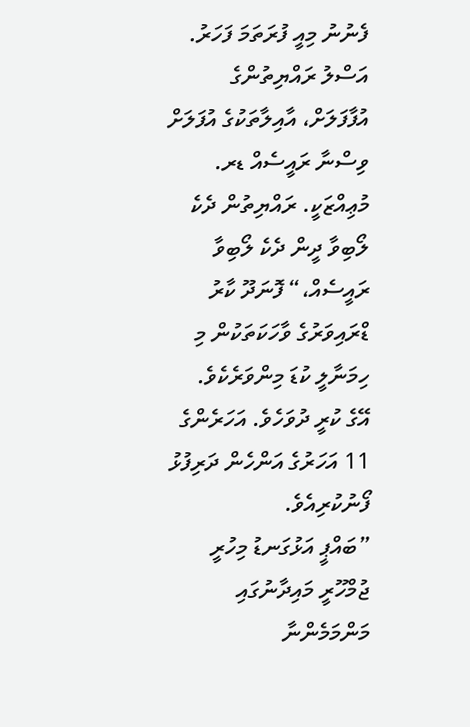ފެނުނު މިއީ ފުރަތަމަ ފަހަރު. އަސްލު ރައްޔިތުންގެ އުފާފަލަށް، އާއިލާތަކުގެ އުފަލަށް ވިސްނާ ރައީސެއް ޑރ. މުޢިއްޒަކީ. ރައްޔިތުން ދެކެ ލޯބިވާ ދީން ދެކެ ލޯބިވާ ރައީސެއް،“ ފޮނަދޫ ކާރު ޑްރައިވަރުގެ ވާހަކަތަކުން މި ހިމަނާލީ ކުޑަ މިންވަރެކެވެ.
އޭގެ ކުރީ ދުވަހެވެ. އަހަރެންގެ 11 އަހަރުގެ އަންހެން ދަރިފުޅު ފޯނުކުރިއެވެ.
”ބައްޕީ އަޅުގަނޑު މިހުރީ ޖުމްހޫރީ މައިދާނުގައި މަންމަމެންނާ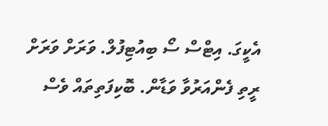އެކީގަ. އިޓްސް ސޯ ބިއުޓިފުލް. ވަރަށް ވަރަށް ރީތި ފެންއަރުވާ ވަޑާން. ބޮކިފަތިތައް ވެސް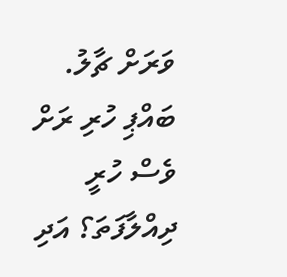ވަރަށް ޗާލު. ބައްޕި ހުރި ރަށް ވެސް ހުރީ ދިއްލާފަތަ؟ އަދި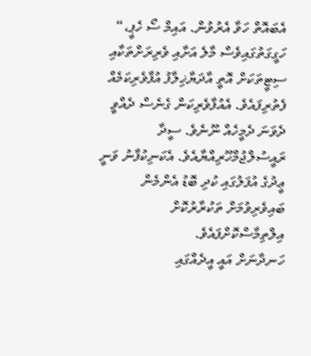އެބައޮތް ހަވާ އެރުވުން. އައިމް ސޯ ހެޕީ،“
ހަގީގަތުގައިވެސް މާލެ އަށާއި ވެރިރަށްތަކާއި ސިޓީތަކަށް އޮތީ އާދަޔާޚިލާފު އުފާވެރިކަމެއް ފެތުރިފައެވެ. އެއުފާވެރިކަން ގެނެސް ދެއްވީ ދެވަނަ ދެމީހެއް ނޫނެވެ. ސީދާ ރައީސުލްޖުމްހޫރިއްޔާއެވެ. އެކަނިކުފާނު ވަނީ ޢީދުގެ އުފަލުގައި ކުދި ބޮޑު އެންމެން ބައިވެރިވުމަށް ތަކުރާރުކޮށް އިލްތިމާސްކޮށްފައެވެ.
ހަނދާނަށް އައީ އީދެއްގައި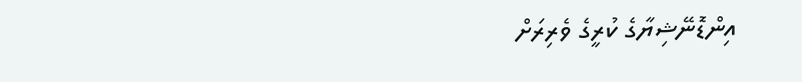އިންޑޮނޭޝިޔާގެ ކުރީގެ ވެރިރަށް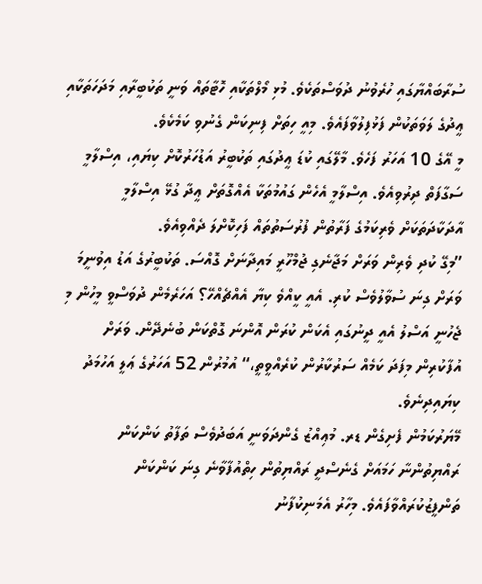ސުރާބައްޔާގައި ހުރެވުނު ދުވަސްތަކެވެ. މުޅި މޯލްތަކާއި ހޮޓާތައް ވަނީ ތަކުބީރާއި މަދަހަތަކާއި ޢީދުގެ ލަވަތަކުން ފަޅުފިލުވާފައެވެ. މިއީ ހިތަށް ފިނިކަން ގެނުވި ކަމެކެވެ.
މީ އޭގެ 10 އަހަރު ފަހެވެ. މާލޭގައި ކުޑަ ޢީދުގައި ތަކުބީރު އަޑުހަރުކޮށް ކިޔައި، އިސްލާމީ ސަގާފަތް ދިރުވިއެވެ. އިސްލާމީ އެހެން ގައުމުތަކާ އެއްގޮތަށް ޢީދާ ގުޅޭ އިސްލާމީ އާދަކާދަތަކަށް ވެރިކަމުގެ ފަރާތުން ފުރުސަތުތައް ފަހިކޮށްލަ ދެއްވިއެވެ.
”މިގޭ ކުދި ވެރިން ވަރަށް މަޖާނެގި ޖުމްހޫރީ މައިދާނަށް ގޮއްސަ. ތަކުބީރުގެ އަޑު އިވުނީމަ ވަރަށް ގިނަ ސުވާލުވެސް ކުރި. އެއީ ކީއްވެ ކިޔާ އެއްޗެއްހޭ؟ އަހަރެމެން ދުވަސްވީ މީހުން މި ޖެހުނީ އަސްލު އެއީ ދީނުގައި އެކަން ކުރަން އޮންނަ ގޮތްކަން ބުނެދޭން. ވަރަށް އުފާކުރިން މިފަދަ ކަމެއް ސަރުކާރުން ކުރެއްވީތީ،“ އުމުރުން 52 އަހަރުގެ ޢަލީ އަހުމަދު ކިޔައިދިނެވެ.
މޭޔަރުކަމުން ފެށިގެން ޑރ. މުޢިއްޒު ގެންދަވަނީ އަބަދުވެސް ތަފާތު ކަންކަން ރައްޔިތުންނާ ހަމައަށް ގެނެސްދީ ރައްޔިތުން ހިތްއުފާވާނެ ގިނަ ކަންކަން ތަންފީޒުކުރައްވާފައެވެ. މިހާރު އެމަނިކުފާނު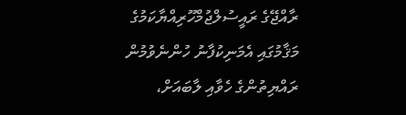ރާއްޖޭގެ ރައީސުލްޖުމްހޫރިއްޔާކަމުގެ މަޤާމުގައި އެމަނިކުފާނު ހުންނެވުމުން ރައްޔިތުންގެ ހެވާއި ލާބައަށް،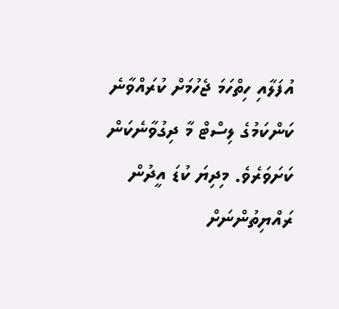އުފަލާއި ހިތްހަމަ ޖެހުމަށް ކުރައްވާނެ ކަންކަމުގެ ލިސްޓް މާ ދިގުވާނެކަން ކަށަވަރެވެ. މިދިޔަ ކުޑަ އީދުން ރައްޔިތުންނަށް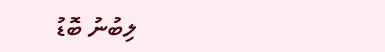ލިބުނު ބޮޑު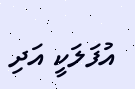އުފަލަކީ އަދި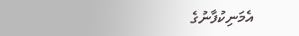އެމަނިކުފާނުގެ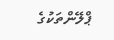ޕްލޭންތަކުގެ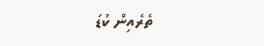ތެރެއިން ކުޑަ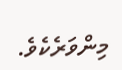މިންވަރެކެވެ.